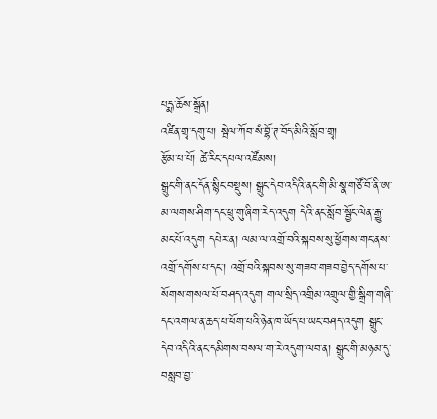པདྨ་ཆོས་སྒྲོན།
འཛིན་གྲྭ་དགུ་པ། སྦེལ་ཀོབ་སཾ་བྷོ་ཊ་བོད་མིའི་སློབ་གྲྭ།
རྩོམ་པ་པོ། ཚེ་རིང་དཔལ་འཛོམས།
སྒྲུང་གི་ནང་དོན་སྙིང་བསྡུས། སྒྲུང་དེབ་འདིའི་ནང་གི་མི་སྣ་གཙོ་བོ་ནི་ཨ་མ་ལགས་ཤིག་དང་ཕྲུ་གུ་ཞིག་རེད་འདུག དེའི་ནང་སློབ་སྦྱོང་ལེན་རྒྱུ་མང་པོ་འདུག དཔེར་ན། ལམ་ལ་འགྲོ་བའི་སྐབས་སུ་ཕྱོགས་གང་ནས་འགྲོ་དགོས་པ་དང་། འགྲོ་བའི་སྐབས་སུ་གཟབ་གཟབ་བྱེད་དགོས་པ་སོགས་གསལ་པོ་བཤད་འདུག གལ་སྲིད་འགྲིམ་འགྲུལ་གྱི་སྒྲིག་གཞི་དང་འགལ་ན་ཆད་པ་ཕོག་པའི་ཉེན་ཁ་ཡོད་པ་ཡང་བཤད་འདུག སྒྲུང་དེབ་འདིའི་ནང་དམིགས་བསལ་ག་རེ་འདུག་ལབ་ན། སྒྲུང་གི་མཉམ་དུ་བསླབ་བྱ་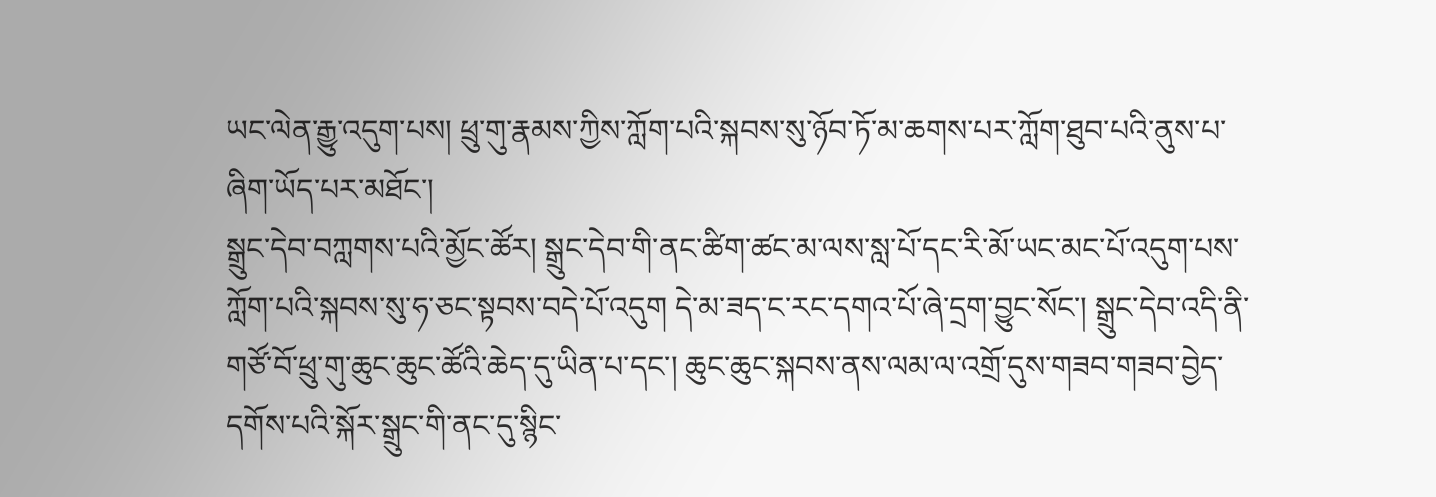ཡང་ལེན་རྒྱུ་འདུག་པས། ཕྲུ་གུ་རྣམས་ཀྱིས་ཀློག་པའི་སྐབས་སུ་ཉོབ་ཏོ་མ་ཆགས་པར་ཀློག་ཐུབ་པའི་ནུས་པ་ཞིག་ཡོད་པར་མཐོང་།
སྒྲུང་དེབ་བཀླགས་པའི་མྱོང་ཚོར། སྒྲུང་དེབ་གི་ནང་ཚིག་ཚང་མ་ལས་སླ་པོ་དང་རི་མོ་ཡང་མང་པོ་འདུག་པས་ཀློག་པའི་སྐབས་སུ་ཧ་ཅང་སྟབས་བདེ་པོ་འདུག དེ་མ་ཟད་ང་རང་དགའ་པོ་ཞེ་དྲག་བྱུང་སོང་། སྒྲུང་དེབ་འདི་ནི་གཙོ་བོ་ཕྲུ་གུ་ཆུང་ཆུང་ཚོའི་ཆེད་དུ་ཡིན་པ་དང་། ཆུང་ཆུང་སྐབས་ནས་ལམ་ལ་འགྲོ་དུས་གཟབ་གཟབ་བྱེད་དགོས་པའི་སྐོར་སྒྲུང་གི་ནང་དུ་སྙིང་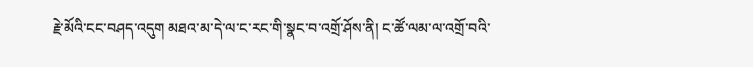རྗེ་མོའི་ངང་བཤད་འདུག མཐའ་མ་དེ་ལ་ང་རང་གི་སྣང་བ་འགྲོ་ཤོས་ནི། ང་ཚོ་ལམ་ལ་འགྲོ་བའི་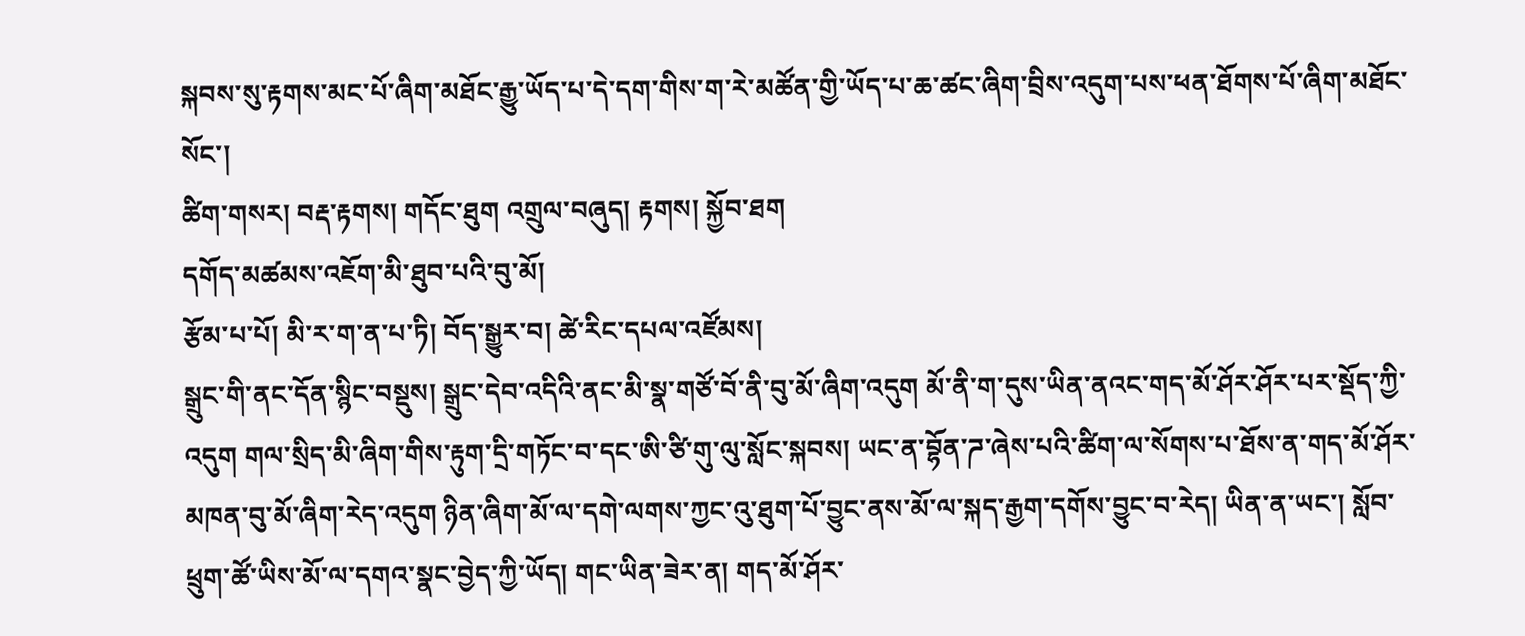སྐབས་སུ་རྟགས་མང་པོ་ཞིག་མཐོང་རྒྱུ་ཡོད་པ་དེ་དག་གིས་ག་རེ་མཚོན་གྱི་ཡོད་པ་ཆ་ཚང་ཞིག་བྲིས་འདུག་པས་ཕན་ཐོགས་པོ་ཞིག་མཐོང་སོང་།
ཚིག་གསར། བརྡ་རྟགས། གདོང་ཐུག འགྲུལ་བཞུད། རྟགས། སྐྱོབ་ཐག
དགོད་མཚམས་འཇོག་མི་ཐུབ་པའི་བུ་མོ།
རྩོམ་པ་པོ། མི་ར་ག་ན་པ་ཏི། བོད་སྒྱུར་བ། ཚེ་རིང་དཔལ་འཛོམས།
སྒྲུང་གི་ནང་དོན་སྙིང་བསྡུས། སྒྲུང་དེབ་འདིའི་ནང་མི་སྣ་གཙོ་བོ་ནི་བུ་མོ་ཞིག་འདུག མོ་ནི་ག་དུས་ཡིན་ནའང་གད་མོ་ཤོར་ཤོར་པར་སྡོད་ཀྱི་འདུག གལ་སྲིད་མི་ཞིག་གིས་རྟུག་དྲི་གཏོང་བ་དང་ཨི་ཙི་གུ་ལུ་སློང་སྐབས། ཡང་ན་བྷོན་ཌ་ཞེས་པའི་ཚིག་ལ་སོགས་པ་ཐོས་ན་གད་མོ་ཤོར་མཁན་བུ་མོ་ཞིག་རེད་འདུག ཉིན་ཞིག་མོ་ལ་དགེ་ལགས་ཀྱང་འུ་ཐུག་པོ་བྱུང་ནས་མོ་ལ་སྐད་རྒྱག་དགོས་བྱུང་བ་རེད། ཡིན་ན་ཡང་། སློབ་ཕྲུག་ཚོ་ཡིས་མོ་ལ་དགའ་སྣང་བྱེད་ཀྱི་ཡོད། གང་ཡིན་ཟེར་ན། གད་མོ་ཤོར་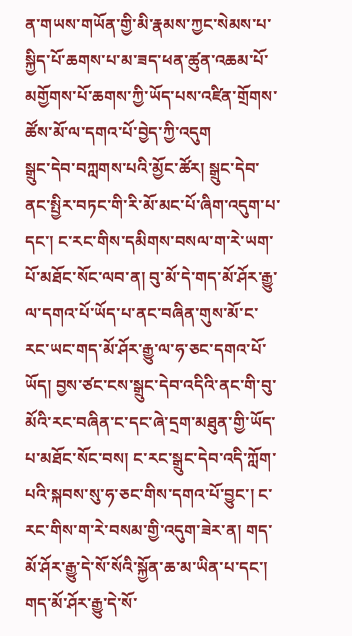ན་གཡས་གཡོན་གྱི་མི་རྣམས་ཀྱང་སེམས་པ་སྐྱིད་པོ་ཆགས་པ་མ་ཟད་ཕན་ཚུན་འཆམ་པོ་མགྱོགས་པོ་ཆགས་ཀྱི་ཡོད་པས་འཛིན་གྲོགས་ཚོས་མོ་ལ་དགའ་པོ་བྱེད་ཀྱི་འདུག
སྒྲུང་དེབ་བཀླགས་པའི་མྱོང་ཚོར། སྒྲུང་དེབ་ནང་སྤྱིར་བཏང་གི་རི་མོ་མང་པོ་ཞིག་འདུག་པ་དང་། ང་རང་གིས་དམིགས་བསལ་ག་རེ་ཡག་པོ་མཐོང་སོང་ལབ་ན། བུ་མོ་དེ་གད་མོ་ཤོར་རྒྱུ་ལ་དགའ་པོ་ཡོད་པ་ནང་བཞིན་གུས་མོ་ང་རང་ཡང་གད་མོ་ཤོར་རྒྱུ་ལ་ཧ་ཅང་དགའ་པོ་ཡོད། བྱས་ཙང་ངས་སྒྲུང་དེབ་འདིའི་ནང་གི་བུ་མོའི་རང་བཞིན་ང་དང་ཞེ་དྲག་མཐུན་གྱི་ཡོད་པ་མཐོང་སོང་བས། ང་རང་སྒྲུང་དེབ་འདི་ཀློག་པའི་སྐབས་སུ་ཧ་ཅང་གིས་དགའ་པོ་བྱུང་། ང་རང་གིས་ག་རེ་བསམ་གྱི་འདུག་ཟེར་ན། གད་མོ་ཤོར་རྒྱུ་དེ་སོ་སོའི་སྐྱོན་ཆ་མ་ཡིན་པ་དང་། གད་མོ་ཤོར་རྒྱུ་དེ་སོ་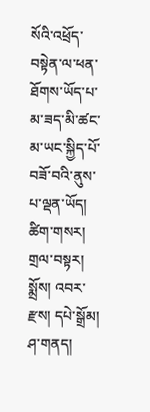སོའི་འཕྲོད་བསྟེན་ལ་ཕན་ཐོགས་ཡོད་པ་མ་ཟད་མི་ཚང་མ་ཡང་སྐྱིད་པོ་བཟོ་བའི་ནུས་པ་ལྡན་ཡོད།
ཚིག་གསར། གྲལ་བསྟར། སྨྲོས། འབར་རྫས། དཔེ་སྒྲོམ། ཤ་གནད།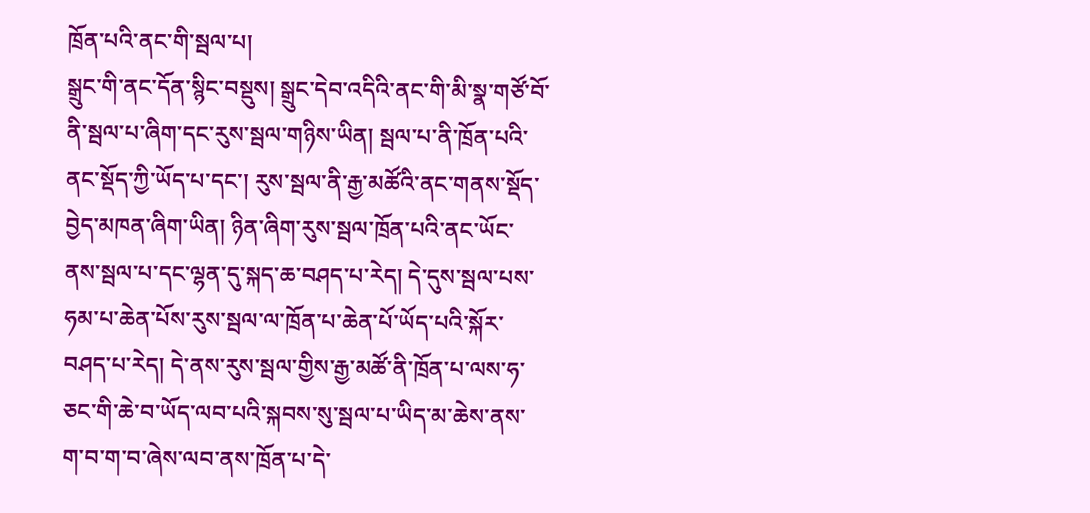ཁྲོན་པའི་ནང་གི་སྦལ་པ།
སྒྲུང་གི་ནང་དོན་སྙིང་བསྡུས། སྒྲུང་དེབ་འདིའི་ནང་གི་མི་སྣ་གཙོ་བོ་ནི་སྦལ་པ་ཞིག་དང་རུས་སྦལ་གཉིས་ཡིན། སྦལ་པ་ནི་ཁྲོན་པའི་ནང་སྡོད་ཀྱི་ཡོད་པ་དང་། རུས་སྦལ་ནི་རྒྱ་མཚོའི་ནང་གནས་སྡོད་བྱེད་མཁན་ཞིག་ཡིན། ཉིན་ཞིག་རུས་སྦལ་ཁྲོན་པའི་ནང་ཡོང་ནས་སྦལ་པ་དང་ལྷན་དུ་སྐད་ཆ་བཤད་པ་རེད། དེ་དུས་སྦལ་པས་ཧམ་པ་ཆེན་པོས་རུས་སྦལ་ལ་ཁྲོན་པ་ཆེན་པོ་ཡོད་པའི་སྐོར་བཤད་པ་རེད། དེ་ནས་རུས་སྦལ་གྱིས་རྒྱ་མཚོ་ནི་ཁྲོན་པ་ལས་ཧ་ཅང་གི་ཆེ་བ་ཡོད་ལབ་པའི་སྐབས་སུ་སྦལ་པ་ཡིད་མ་ཆེས་ནས་ག་བ་ག་བ་ཞེས་ལབ་ནས་ཁྲོན་པ་དེ་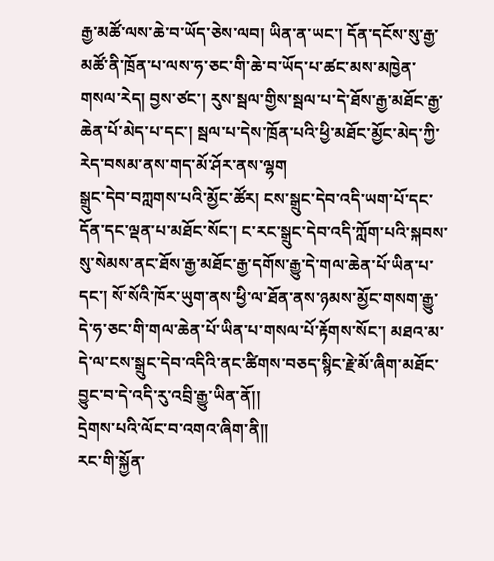རྒྱ་མཚོ་ལས་ཆེ་བ་ཡོད་ཅེས་ལབ། ཡིན་ན་ཡང་། དོན་དངོས་སུ་རྒྱ་མཚོ་ནི་ཁྲོན་པ་ལས་ཧ་ཅང་གི་ཆེ་བ་ཡོད་པ་ཚང་མས་མཁྱེན་གསལ་རེད། བྱས་ཙང་། རུས་སྦལ་གྱིས་སྦལ་པ་དེ་ཐོས་རྒྱ་མཐོང་རྒྱ་ཆེན་པོ་མེད་པ་དང་། སྦལ་པ་དེས་ཁྲོན་པའི་ཕྱི་མཐོང་མྱོང་མེད་ཀྱི་རེད་བསམ་ནས་གད་མོ་ཤོར་ནས་ལྷག
སྒྲུང་དེབ་བཀླགས་པའི་མྱོང་ཚོར། ངས་སྒྲུང་དེབ་འདི་ཡག་པོ་དང་དོན་དང་ལྡན་པ་མཐོང་སོང་། ང་རང་སྒྲུང་དེབ་འདི་ཀློག་པའི་སྐབས་སུ་སེམས་ནང་ཐོས་རྒྱ་མཐོང་རྒྱ་དགོས་རྒྱུ་དེ་གལ་ཆེན་པོ་ཡིན་པ་དང་། སོ་སོའི་ཁོར་ཡུག་ནས་ཕྱི་ལ་ཐོན་ནས་ཉམས་མྱོང་གསག་རྒྱུ་དེ་ཧ་ཅང་གི་གལ་ཆེན་པོ་ཡིན་པ་གསལ་པོ་རྟོགས་སོང་། མཐའ་མ་དེ་ལ་ངས་སྒྲུང་དེབ་འདིའི་ནང་ཚིགས་བཅད་སྙིང་རྗེ་མོ་ཞིག་མཐོང་བྱུང་བ་དེ་འདི་རུ་འབྲི་རྒྱུ་ཡིན་ནོ།།
དྲེགས་པའི་ལོང་བ་འགའ་ཞིག་ནི།།
རང་གི་སྐྱོན་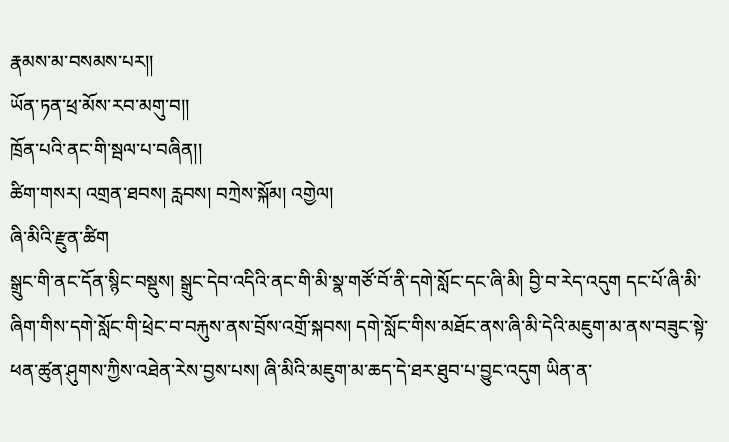རྣམས་མ་བསམས་པར།།
ཡོན་ཏན་ཕྲ་མོས་རབ་མགུ་བ།།
ཁྲོན་པའི་ནང་གི་སྦལ་པ་བཞིན།།
ཚིག་གསར། འགྲན་ཐབས། རླབས། བཀྲེས་སྐོམ། འགྱེལ།
ཞི་མིའི་རྫུན་ཚིག
སྒྲུང་གི་ནང་དོན་སྙིང་བསྡུས། སྒྲུང་དེབ་འདིའི་ནང་གི་མི་སྣ་གཙོ་བོ་ནི་དགེ་སློང་དང་ཞི་མི། བྱི་བ་རེད་འདུག དང་པོ་ཞི་མི་ཞིག་གིས་དགེ་སློང་གི་ཕྲེང་བ་བརྐུས་ནས་བྲོས་འགྲོ་སྐབས། དགེ་སློང་གིས་མཐོང་ནས་ཞི་མི་དེའི་མཇུག་མ་ནས་བཟུང་སྟེ་ཕན་ཚུན་ཤུགས་ཀྱིས་འཐེན་རེས་བྱས་པས། ཞི་མིའི་མཇུག་མ་ཆད་དེ་ཐར་ཐུབ་པ་བྱུང་འདུག ཡིན་ན་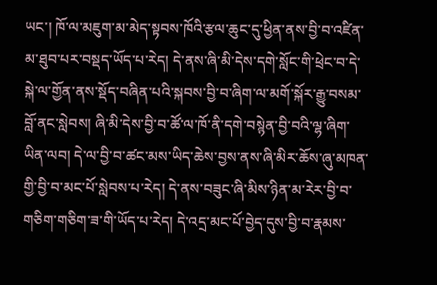ཡང་། ཁོ་ལ་མཇུག་མ་མེད་སྟབས་ཁོའི་རྩལ་ཆུང་དུ་ཕྱིན་ནས་བྱི་བ་འཛིན་མ་ཐུབ་པར་བསྡད་ཡོད་པ་རེད། དེ་ནས་ཞི་མི་དེས་དགེ་སློང་གི་ཕྲེང་བ་དེ་སྐེ་ལ་གྱོན་ནས་སྡོད་བཞིན་པའི་སྐབས་བྱི་བ་ཞིག་ལ་མགོ་སྐོར་རྒྱུ་བསམ་བློ་ནང་སླེབས། ཞི་མི་དེས་བྱི་བ་ཚོ་ལ་ཁོ་ནི་དགེ་བསྙེན་བྱི་བའི་ལྷ་ཞིག་ཡིན་ལབ། དེ་ལ་བྱི་བ་ཚང་མས་ཡིད་ཆེས་བྱས་ནས་ཞི་མིར་ཆོས་ཞུ་མཁན་གྱི་བྱི་བ་མང་པོ་སླེབས་པ་རེད། དེ་ནས་བཟུང་ཞི་མིས་ཉིན་མ་རེར་བྱི་བ་གཅིག་གཅིག་ཟ་གི་ཡོད་པ་རེད། དེ་འདྲ་མང་པོ་བྱེད་དུས་བྱི་བ་རྣམས་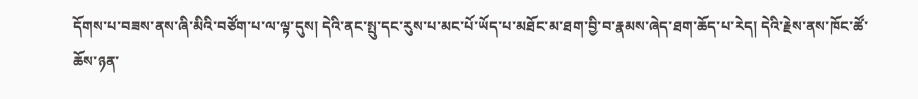དོགས་པ་བཟས་ནས་ཞི་མིའི་བཙོག་པ་ལ་ལྟ་དུས། དེའི་ནང་སྤུ་དང་རུས་པ་མང་པོ་ཡོད་པ་མཐོང་མ་ཐག་བྱི་བ་རྣམས་ཞེད་ཐག་ཆོད་པ་རེད། དེའི་རྗེས་ནས་ཁོང་ཚོ་ཆོས་ཉན་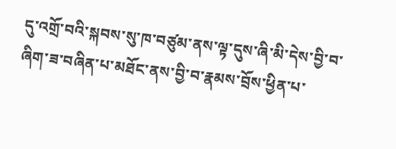དུ་འགྲོ་བའི་སྐབས་སུ་ཁ་བཙུམ་ནས་ལྟ་དུས་ཞི་མི་དེས་བྱི་བ་ཞིག་ཟ་བཞིན་པ་མཐོང་ནས་བྱི་བ་རྣམས་བྲོས་ཕྱིན་པ་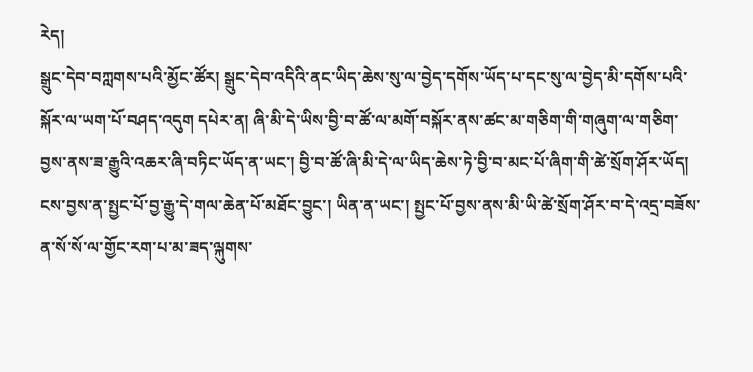རེད།
སྒྲུང་དེབ་བཀླགས་པའི་མྱོང་ཚོར། སྒྲུང་དེབ་འདིའི་ནང་ཡིད་ཆེས་སུ་ལ་བྱེད་དགོས་ཡོད་པ་དང་སུ་ལ་བྱེད་མི་དགོས་པའི་སྐོར་ལ་ཡག་པོ་བཤད་འདུག དཔེར་ན། ཞི་མི་དེ་ཡིས་བྱི་བ་ཚོ་ལ་མགོ་བསྐོར་ནས་ཚང་མ་གཅིག་གི་གཞུག་ལ་གཅིག་བྱས་ནས་ཟ་རྒྱུའི་འཆར་ཞི་བཏིང་ཡོད་ན་ཡང་། བྱི་བ་ཚོ་ཞི་མི་དེ་ལ་ཡིད་ཆེས་ཏེ་བྱི་བ་མང་པོ་ཞིག་གི་ཚེ་སྲོག་ཤོར་ཡོད། ངས་བྱས་ན་སྤྱང་པོ་བྱ་རྒྱུ་དེ་གལ་ཆེན་པོ་མཐོང་བྱུང་། ཡིན་ན་ཡང་། སྤྱང་པོ་བྱས་ནས་མི་ཡི་ཚེ་སྲོག་ཤོར་བ་དེ་འདྲ་བཟོས་ན་སོ་སོ་ལ་གྱོང་རག་པ་མ་ཟད་ལྐུགས་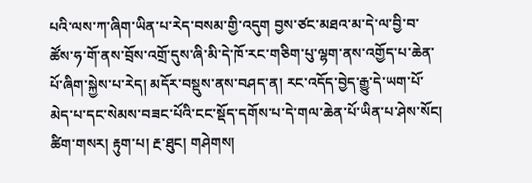པའི་ལས་ཀ་ཞིག་ཡིན་པ་རེད་བསམ་གྱི་འདུག བྱས་ཙང་མཐའ་མ་དེ་ལ་བྱི་བ་ཚོས་ཧ་གོ་ནས་བྲོས་འགྲོ་དུས་ཞི་མི་དེ་ཁོ་རང་གཅིག་པུ་ལྷག་ནས་འགྱོད་པ་ཆེན་པོ་ཞིག་སྐྱེས་པ་རེད། མདོར་བསྡུས་ནས་བཤད་ན། རང་འདོད་བྱེད་རྒྱུ་དེ་ཡག་པོ་མེད་པ་དང་སེམས་བཟང་པོའི་ངང་སྡོད་དགོས་པ་དེ་གལ་ཆེན་པོ་ཡིན་པ་ཤེས་སོང།
ཚིག་གསར། རྟུག་པ། རྔ་ཐུང། གཤེགས།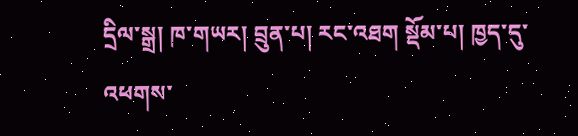དྲིལ་སྒྲ། ཁ་གཡར། བྲུན་པ། རང་འཐག སྡོམ་པ། ཁྱད་དུ་འཕགས་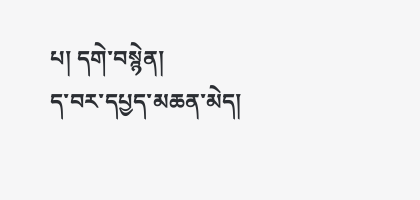པ། དགེ་བསྙེན།
ད་བར་དཔྱད་མཆན་མེད།